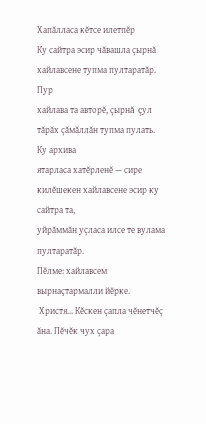Хапăлласа кĕтсе илетпĕр
Ку сайтра эсир чăвашла çырнă хайлавсене тупма пултаратăр. Пур
хайлава та авторĕ, çырнă çул тăрăх çăмăллăн тупма пулать. Ку архива
ятарласа хатĕрленĕ — сире килĕшекен хайлавсене эсир ку сайтра та,
уйрăммăн уçласа илсе те вулама пултаратăр.
Пӗлме: хайлавсем вырнаҫтармалли йӗрке.
 Христя... Кĕскен çапла чĕнетчĕç ăна. Пĕчĕк чух çара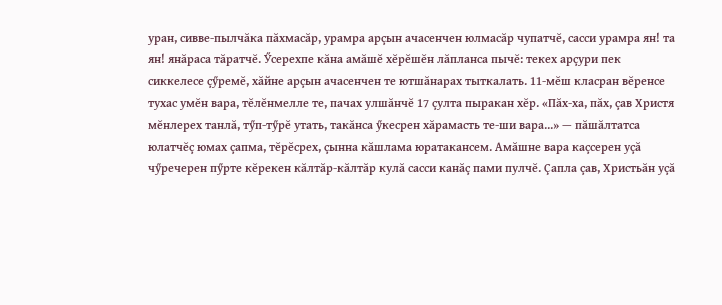уран, сивве-пылчăка пăхмасăр, урамра арçын ачасенчен юлмасăр чупатчĕ, сасси урамра ян! та ян! янăраса тăратчĕ. Ӳсерехпе кăна амăшĕ хĕрĕшĕн лăпланса пычĕ: текех арçури пек сиккелесе çӳремĕ, хăйне арçын ачасенчен те ютшăнарах тыткалать. 11-мĕш класран вĕренсе тухас умĕн вара, тĕлĕнмелле те, пачах улшăнчĕ 17 çулта пыракан хĕр. «Пăх-ха, пăх, çав Христя мĕнлерех танлă, тӳп-тӳрĕ утать, такăнса ӳкесрен хăрамасть те-ши вара...» — пăшăлтатса юлатчĕç юмах çапма, тĕрĕсрех, çынна кăшлама юратакансем. Амăшне вара каçсерен уçă чӳречерен пӳрте кĕрекен кăлтăр-кăлтăр кулă сасси канăç пами пулчĕ. Çапла çав, Христьăн уçă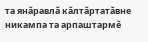та янăравлă кăлтăртатăвне никампа та арпаштармĕ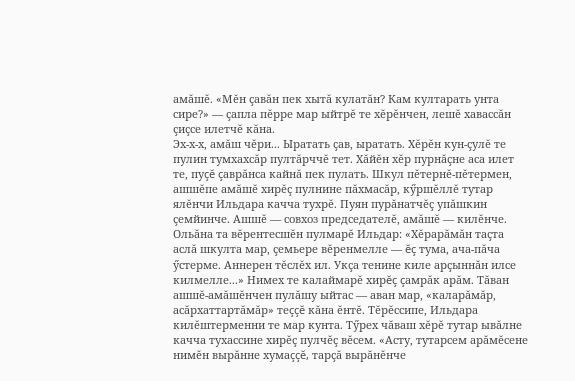амăшĕ. «Мĕн çавăн пек хытă кулатăн? Кам култарать унта сире?» — çапла пĕрре мар ыйтрĕ те хĕрĕнчен, лешĕ хавассăн çиçсе илетчĕ кăна.
Эх-х-х, амăш чĕри... Ыратать çав, ыратать. Хĕрĕн кун-çулĕ те пулин тумхахсăр пултăрччĕ тет. Хăйĕн хĕр пурнăçне аса илет те, пуçĕ çаврăнса кайнă пек пулать. Шкул пĕтернĕ-пĕтермен, ашшĕпе амăшĕ хирĕç пулнине пăхмасăр, кӳршĕллĕ тутар ялĕнчи Ильдара качча тухрĕ. Пуян пурăнатчĕç упăшкин çемйинче. Ашшĕ — совхоз председателĕ, амăшĕ — килĕнче. Ольăна та вĕрентесшĕн пулмарĕ Ильдар: «Хĕрарăмăн таçта аслă шкулта мар, çемьере вĕренмелле — ĕç тума, ача-пăча ӳстерме. Аннерен тĕслĕх ил. Укçа тенине киле арçыннăн илсе килмелле...» Нимех те калаймарĕ хирĕç çамрăк арăм. Тăван ашшĕ-амăшĕнчен пулăшу ыйтас — аван мар, «каларăмăр, асăрхаттартăмăр» теççĕ кăна ĕнтĕ. Тĕрĕссипе, Ильдара килĕштерменни те мар кунта. Тӳрех чăваш хĕрĕ тутар ывăлне качча тухассине хирĕç пулчĕç вĕсем. «Асту, тутарсем арăмĕсене нимĕн вырăнне хумаççĕ, тарçă вырăнĕнче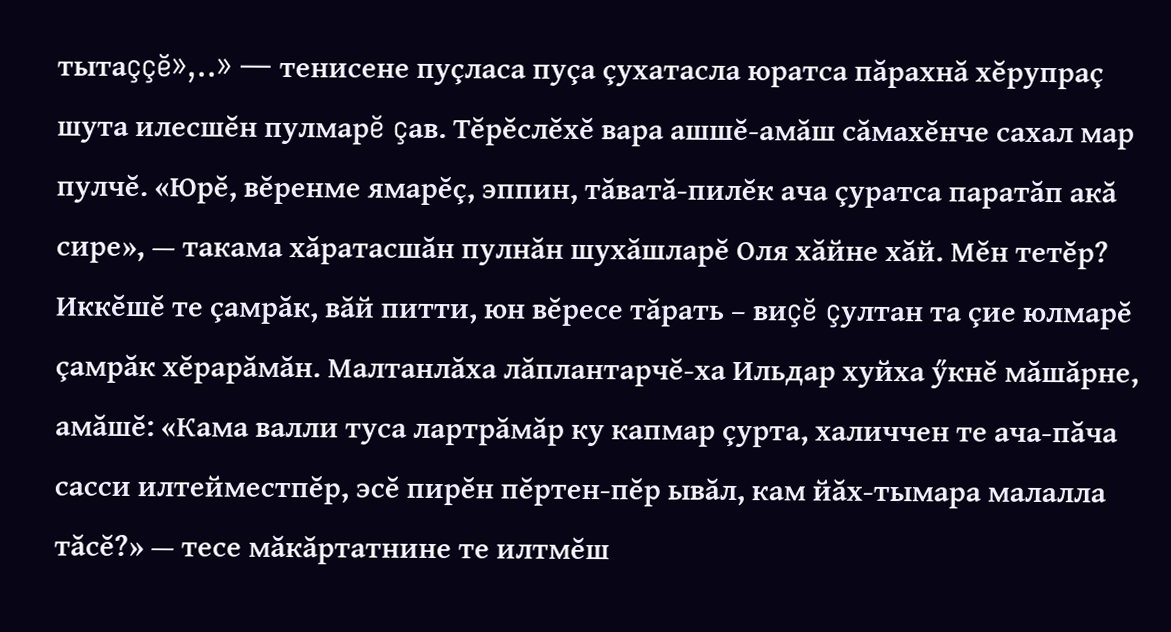тытаççĕ»,..» — тенисене пуçласа пуçа çухатасла юратса пăрахнă хĕрупраç шута илесшĕн пулмарĕ çав. Тĕрĕслĕхĕ вара ашшĕ-амăш сăмахĕнче сахал мар пулчĕ. «Юрĕ, вĕренме ямарĕç, эппин, тăватă-пилĕк ача çуратса паратăп акă сире», — такама хăратасшăн пулнăн шухăшларĕ Оля хăйне хăй. Мĕн тетĕр? Иккĕшĕ те çамрăк, вăй питти, юн вĕресе тăрать – виçĕ çултан та çие юлмарĕ çамрăк хĕрарăмăн. Малтанлăха лăплантарчĕ-ха Ильдар хуйха ӳкнĕ мăшăрне, амăшĕ: «Кама валли туса лартрăмăр ку капмар çурта, халиччен те ача-пăча сасси илтейместпĕр, эсĕ пирĕн пĕртен-пĕр ывăл, кам йăх-тымара малалла тăсĕ?» — тесе мăкăртатнине те илтмĕш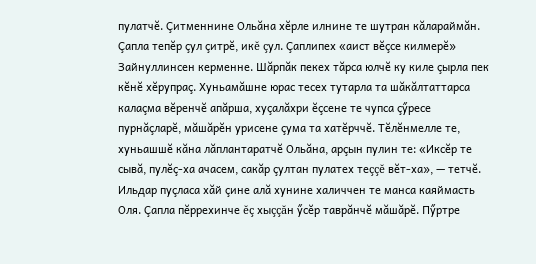пулатчĕ. Çитменнине Ольăна хĕрле илнине те шутран кăлараймăн. Çапла тепĕр çул çитрĕ, икĕ çул. Çаплипех «аист вĕçсе килмерĕ» Зайнуллинсен керменне. Шăрпăк пекех тăрса юлчĕ ку киле çырла пек кĕнĕ хĕрупраç. Хуньамăшне юрас тесех тутарла та шăкăлтаттарса калаçма вĕренчĕ апăрша, хуçалăхри ĕçсене те чупса çӳресе пурнăçларĕ, мăшăрĕн урисене çума та хатĕрччĕ. Тĕлĕнмелле те, хуньашшĕ кăна лăплантаратчĕ Ольăна, арçын пулин те: «Иксĕр те сывă, пулĕç-ха ачасем, сакăр çултан пулатех теççĕ вĕт-ха», — тетчĕ. Ильдар пуçласа хăй çине алă хунине халиччен те манса каяймасть Оля. Çапла пĕррехинче ĕç хыççăн ӳсĕр таврăнчĕ мăшăрĕ. Пӳртре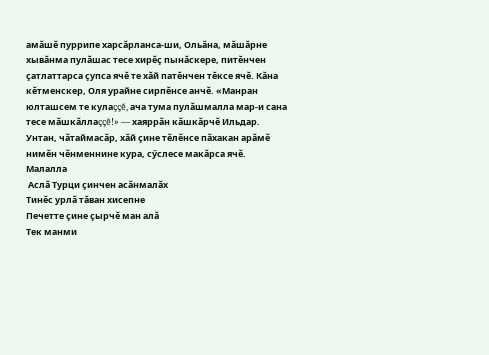амăшĕ пуррипе харсăрланса-ши, Ольăна, мăшăрне хывăнма пулăшас тесе хирĕç пынăскере, питĕнчен çатлаттарса çупса ячĕ те хăй патĕнчен тĕксе ячĕ. Кăна кĕтменскер, Оля урайне сирпĕнсе анчĕ. «Манран юлташсем те кулаççĕ, ача тума пулăшмалла мар-и сана тесе мăшкăллаççĕ!» — хаяррăн кăшкăрчĕ Ильдар. Унтан, чăтаймасăр, хăй çине тĕлĕнсе пăхакан арăмĕ нимĕн чĕнменнине кура, сӳслесе макăрса ячĕ.
Малалла
 Аслă Турци çинчен асăнмалăх
Тинĕс урлă тăван хисепне
Печетте çине çырчĕ ман алă
Тек манми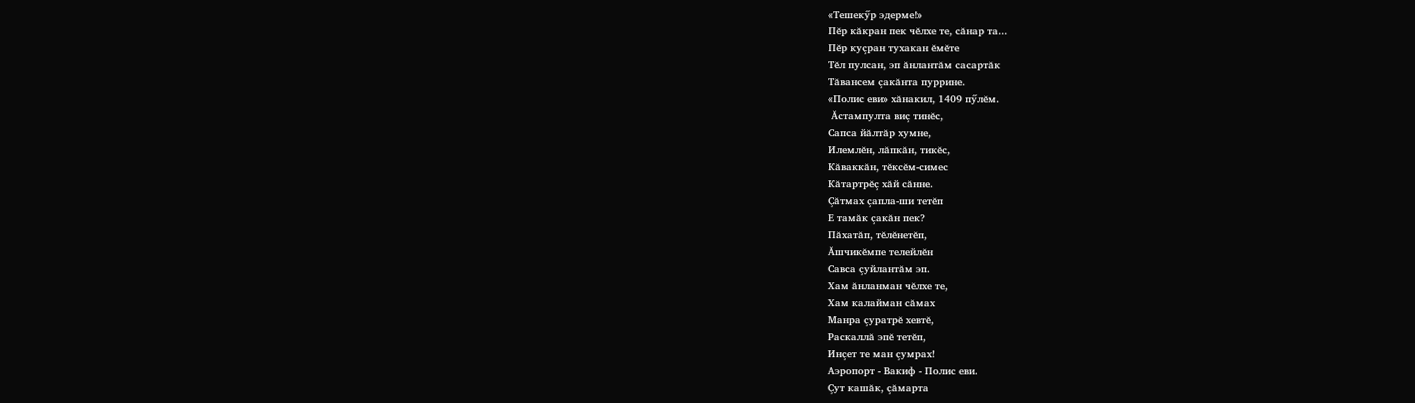«Тешекӳр эдерме!»
Пĕр кăкран пек чĕлхе те, сăнар та...
Пĕр куçран тухакан ĕмĕте
Тĕл пулсан, эп ăнлантăм сасартăк
Тăвансем çакăнта пуррине.
«Полис еви» хăнакил, 1409 пӳлĕм.
 Ăстампулта виç тинĕс,
Сапса йăлтăр хумне,
Илемлĕн, лăпкăн, тикĕс,
Кăваккăн, тĕксĕм-симес
Кăтартрĕç хăй сăнне.
Çăтмах çапла-ши тетĕп
Е тамăк çакăн пек?
Пăхатăп, тĕлĕнетĕп,
Ăшчикĕмпе телейлĕн
Савса çуйлантăм эп.
Хам ăнланман чĕлхе те,
Хам калайман сăмах
Манра çуратрĕ хевтĕ,
Раскаллă эпĕ тетĕп,
Инçет те ман çумрах!
Аэропорт - Вакиф - Полис еви.
Çут кашăк, çăмарта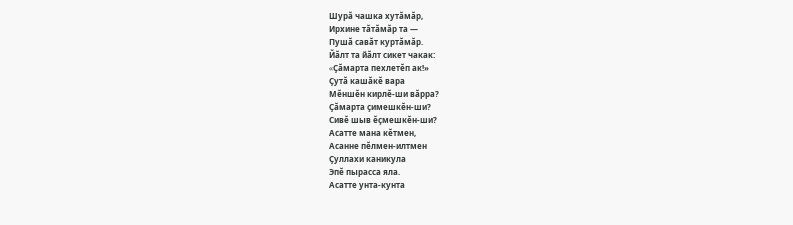Шурă чашка хутăмăр,
Ирхине тăтăмăр та —
Пушă савăт куртăмăр.
Йăлт та йăлт сикет чакак:
«Çăмарта пехлетĕп ак!»
Çутă кашăкĕ вара
Мĕншĕн кирлĕ-ши вăрра?
Çăмарта çимешкĕн-ши?
Сивĕ шыв ĕçмешкĕн-ши?
Асатте мана кĕтмен,
Асанне пĕлмен-илтмен
Çуллахи каникула
Эпĕ пырасса яла.
Асатте унта-кунта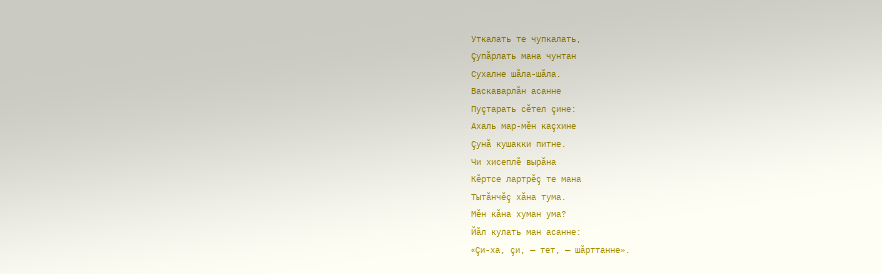Уткалать те чупкалать,
Çупăрлать мана чунтан
Сухалне шăла-шăла.
Васкаварлăн асанне
Пуçтарать сĕтел çине:
Ахаль мар-мĕн каçхине
Çунă кушакки питне.
Чи хисеплĕ вырăна
Кĕртсе лартрĕç те мана
Тытăнчĕç хăна тума.
Мĕн кăна хуман ума?
Йăл кулать ман асанне:
«Çи-ха, çи, — тет, — шăрттанне».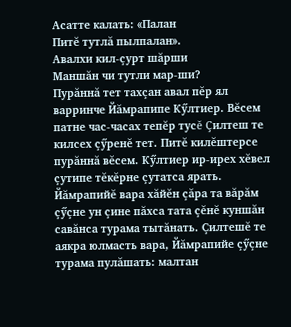Асатте калать: «Палан
Питĕ тутлă пылпалан».
Авалхи кил-çурт шăрши
Маншăн чи тутли мар-ши?
Пурăннă тет тахçан авал пĕр ял варринче Йăмрапипе Кӳлтиер. Вĕсем патне час-часах тепĕр тусĕ Çилтеш те килсех çӳренĕ тет. Питĕ килĕштерсе пурăннă вĕсем. Кӳлтиер ир-ирех хĕвел çутипе тĕкĕрне çутатса ярать. Йăмрапийĕ вара хăйĕн çăра та вăрăм çӳçне ун çине пăхса тата çĕнĕ куншăн савăнса турама тытăнать. Çилтешĕ те аякра юлмасть вара, Йăмрапийе çӳçне турама пулăшать: малтан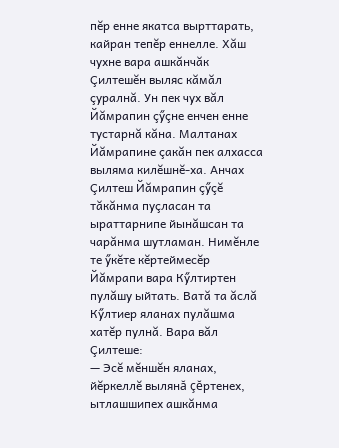пĕр енне якатса вырттарать, кайран тепĕр еннелле. Хăш чухне вара ашкăнчăк Çилтешĕн выляс кăмăл çуралнă. Ун пек чух вăл Йăмрапин çӳçне енчен енне тустарнă кăна. Малтанах Йăмрапине çакăн пек алхасса выляма килĕшнĕ-ха. Анчах Çилтеш Йăмрапин çӳçĕ тăкăнма пуçласан та ыраттарнипе йынăшсан та чарăнма шутламан. Нимĕнле те ӳкĕте кĕртеймесĕр Йăмрапи вара Кӳлтиртен пулăшу ыйтать. Ватă та ăслă Кӳлтиер яланах пулăшма хатĕр пулнă. Вара вăл Çилтеше:
— Эсĕ мĕншĕн яланах, йĕркеллĕ вылянă çĕртенех, ытлашшипех ашкăнма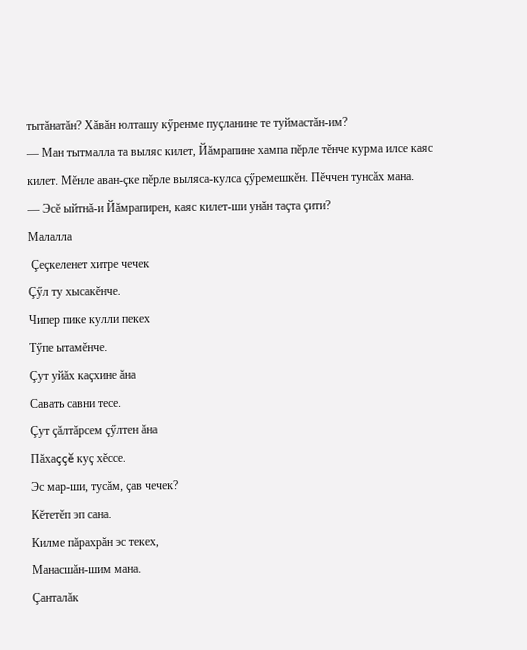тытăнатăн? Хăвăн юлташу кӳренме пуçланине те туймастăн-им?
— Ман тытмалла та выляс килет, Йăмрапине хампа пĕрле тĕнче курма илсе каяс килет. Мĕнле аван-çке пĕрле выляса-кулса çӳремешкĕн. Пĕччен тунсăх мана.
— Эсĕ ыйтнă-и Йăмрапирен, каяс килет-ши унăн таçта çити?
Малалла
 Çеçкеленет хитре чечек
Çӳл ту хысакĕнче.
Чипер пике кулли пекех
Тӳпе ытамĕнче.
Çут уйăх каçхине ăна
Савать савни тесе.
Çут çăлтăрсем çӳлтен ăна
Пăхаççĕ куç хĕссе.
Эс мар-ши, тусăм, çав чечек?
Кĕтетĕп эп сана.
Килме пăрахрăн эс текех,
Манасшăн-шим мана.
Çанталăк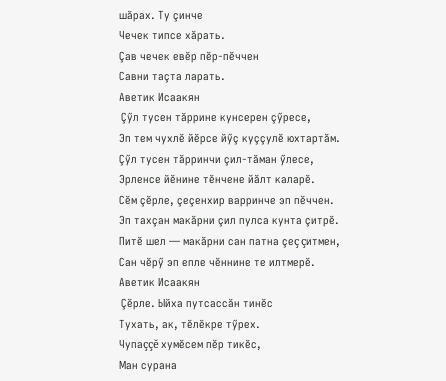шăрах. Ту çинче
Чечек типсе хăрать.
Çав чечек евĕр пĕр-пĕччен
Савни таçта ларать.
Аветик Исаакян
 Çӳл тусен тăррине кунсерен çӳресе,
Эп тем чухлĕ йĕрсе йӳç куççулĕ юхтартăм.
Çӳл тусен тăрринчи çил-тăман ӳлесе,
Эрленсе йĕнине тĕнчене йăлт каларĕ.
Сĕм çĕрле, çеçенхир варринче эп пĕччен.
Эп тахçан макăрни çил пулса кунта çитрĕ.
Питĕ шел — макăрни сан патна çеç çитмен,
Сан чĕрӳ эп епле чĕннине те илтмерĕ.
Аветик Исаакян
 Çĕрле. Ыйха путсассăн тинĕс
Тухать, ак, тĕлĕкре тӳрех.
Чупаççĕ хумĕсем пĕр тикĕс,
Ман сурана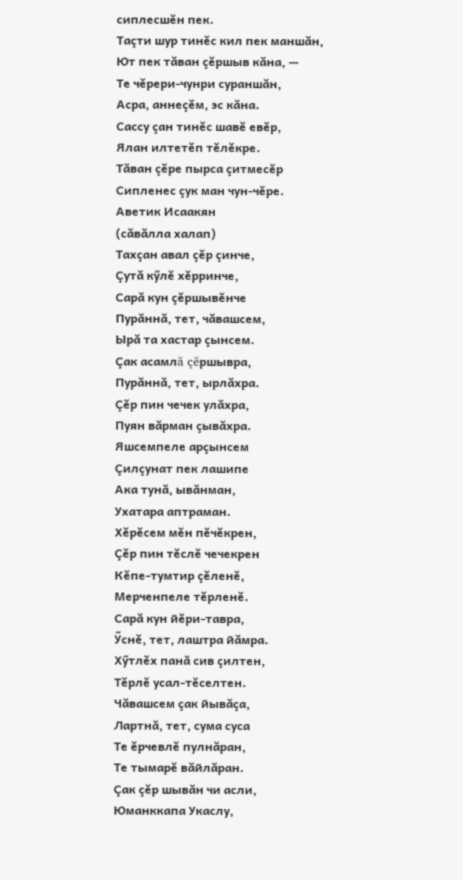сиплесшĕн пек.
Таçти шур тинĕс кил пек маншăн,
Ют пек тăван çĕршыв кăна, —
Те чĕрери-чунри сураншăн,
Асра, аннеçĕм, эс кăна.
Сассу çан тинĕс шавĕ евĕр,
Ялан илтетĕп тĕлĕкре.
Тăван çĕре пырса çитмесĕр
Сипленес çук ман чун-чĕре.
Аветик Исаакян
(сăвăлла халап)
Тахçан авал çĕр çинче,
Çутă кӳлĕ хĕрринче,
Сарă кун çĕршывĕнче
Пурăннă, тет, чăвашсем,
Ырă та хастар çынсем.
Çак асамлă çĕршывра,
Пурăннă, тет, ырлăхра.
Çĕр пин чечек улăхра,
Пуян вăрман çывăхра.
Яшсемпеле арçынсем
Çилçунат пек лашипе
Ака тунă, ывăнман,
Ухатара аптраман.
Хĕрĕсем мĕн пĕчĕкрен,
Çĕр пин тĕслĕ чечекрен
Кĕпе-тумтир çĕленĕ,
Мерченпеле тĕрленĕ.
Сарă кун йĕри-тавра,
Ӳснĕ, тет, лаштра йăмра.
Хӳтлĕх панă сив çилтен,
Тĕрлĕ усал-тĕселтен.
Чăвашсем çак йывăçа,
Лартнă, тет, сума суса
Те ĕрчевлĕ пулнăран,
Те тымарĕ вăйлăран.
Çак çĕр шывăн чи асли,
Юманккапа Укаслу,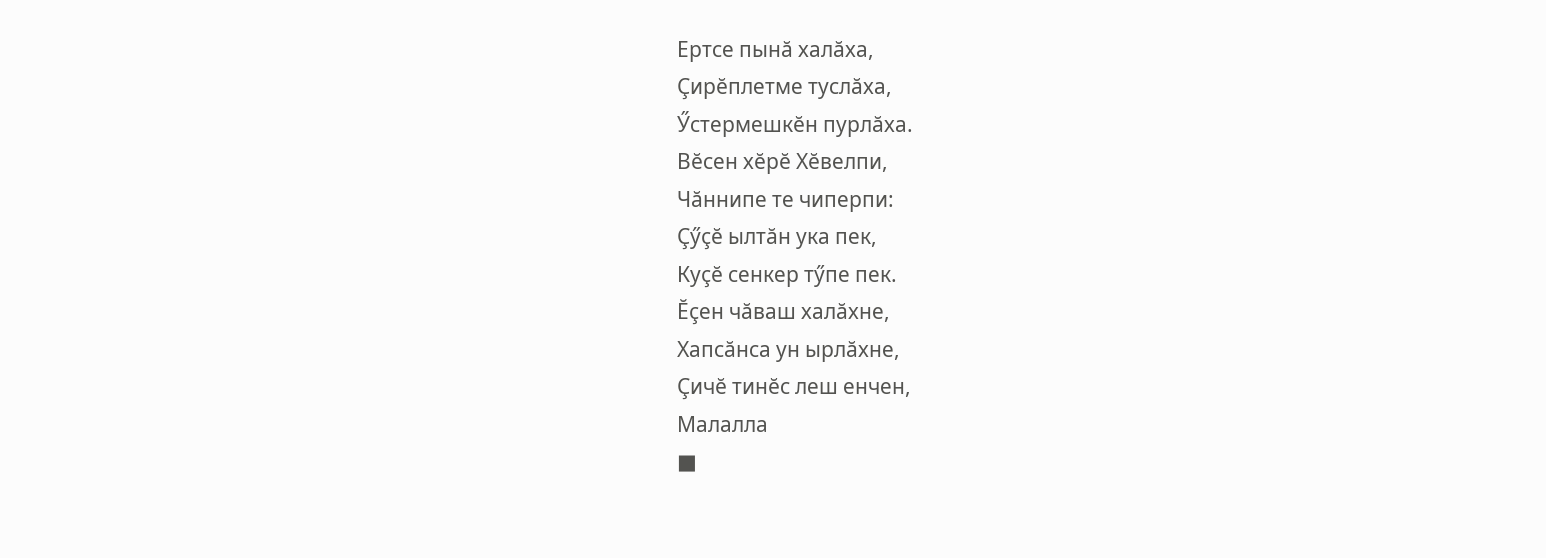Ертсе пынă халăха,
Çирĕплетме туслăха,
Ӳстермешкĕн пурлăха.
Вĕсен хĕрĕ Хĕвелпи,
Чăннипе те чиперпи:
Çӳçĕ ылтăн ука пек,
Куçĕ сенкер тӳпе пек.
Ĕçен чăваш халăхне,
Хапсăнса ун ырлăхне,
Çичĕ тинĕс леш енчен,
Малалла
■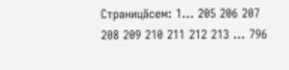Страницăсем: 1... 205 206 207 208 209 210 211 212 213 ... 796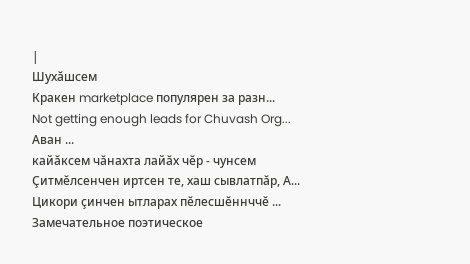|
Шухăшсем
Кракен marketplace популярен за разн...
Not getting enough leads for Chuvash Org...
Аван ...
кайăксем чăнахта лайăх чĕр - чунсем
Çитмĕлсенчен иртсен те, хаш сывлатпăр, А...
Цикори çинчен ытларах пĕлесшĕннччĕ ...
Замечательное поэтическое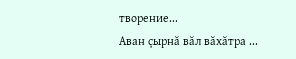творение...
Аван çырнă вăл вăхăтра ...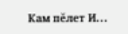Кам пĕлет И...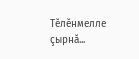Тĕлĕнмелле çырнă...